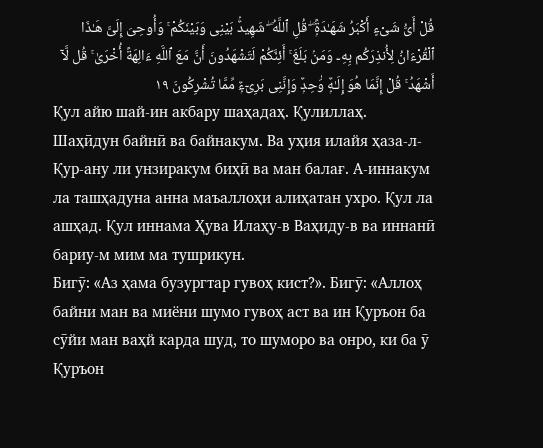قُلْ أَىُّ شَىْءٍ أَكْبَرُ شَهَـٰدَةًۭ ۖ قُلِ ٱللَّهُ ۖ شَهِيدٌۢ بَيْنِى وَبَيْنَكُمْ ۚ وَأُوحِىَ إِلَىَّ هَـٰذَا ٱلْقُرْءَانُ لِأُنذِرَكُم بِهِۦ وَمَنۢ بَلَغَ ۚ أَئِنَّكُمْ لَتَشْهَدُونَ أَنَّ مَعَ ٱللَّهِ ءَالِهَةً أُخْرَىٰ ۚ قُل لَّآ أَشْهَدُ ۚ قُلْ إِنَّمَا هُوَ إِلَـٰهٌۭ وَٰحِدٌۭ وَإِنَّنِى بَرِىٓءٌۭ مِّمَّا تُشْرِكُونَ ١٩
Қул айю шай-ин акбару шаҳадаҳ. Қулиллаҳ. Шаҳӣдун байнӣ ва байнакум. Ва уҳия илайя ҳаза-л-Қур-ану ли унзиракум биҳӣ ва ман балағ. А-иннакум ла ташҳадуна анна маъаллоҳи алиҳатан ухро. Қул ла ашҳад. Қул иннама Ҳува Илаҳу-в Ваҳиду-в ва иннанӣ бариу-м мим ма тушрикун.
Бигӯ: «Аз ҳама бузургтар гувоҳ кист?». Бигӯ: «Аллоҳ байни ман ва миёни шумо гувоҳ аст ва ин Қуръон ба сӯйи ман ваҳй карда шуд, то шуморо ва онро, ки ба ӯ Қуръон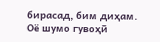бирасад, бим диҳам. Оё шумо гувоҳӣ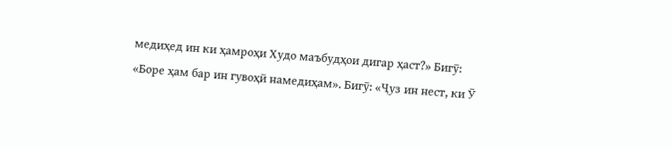медиҳед ин ки ҳамроҳи Худо маъбудҳои дигар ҳаст?» Бигӯ: «Боре ҳам бар ин гувоҳӣ намедиҳам». Бигӯ: «Ҷуз ин нест, ки Ӯ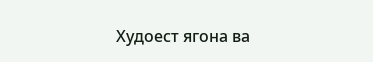Худоест ягона ва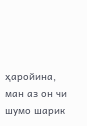ҳаройина, ман аз он чи шумо шарик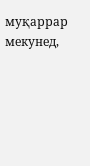муқаррар мекунед,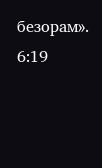безорам».
6:19